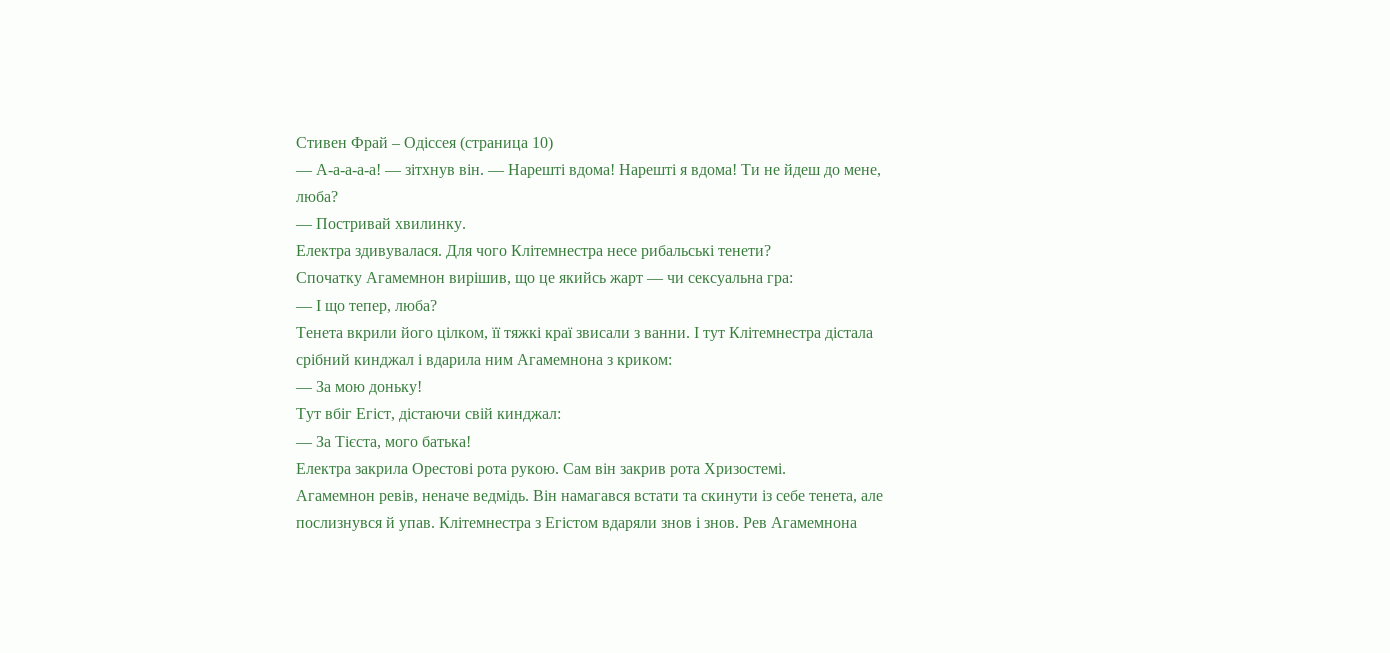Стивен Фрай – Одіссея (страница 10)
— А-а-а-а-а! — зітхнув він. — Нарешті вдома! Нарешті я вдома! Ти не йдеш до мене, люба?
— Постривай хвилинку.
Електра здивувалася. Для чого Клітемнестра несе рибальські тенети?
Спочатку Агамемнон вирішив, що це якийсь жарт — чи сексуальна гра:
— І що тепер, люба?
Тенета вкрили його цілком, її тяжкі краї звисали з ванни. І тут Клітемнестра дістала срібний кинджал і вдарила ним Агамемнона з криком:
— За мою доньку!
Тут вбіг Егіст, дістаючи свій кинджал:
— За Тієста, мого батька!
Електра закрила Орестові рота рукою. Сам він закрив рота Хризостемі.
Агамемнон ревів, неначе ведмідь. Він намагався встати та скинути із себе тенета, але послизнувся й упав. Клітемнестра з Егістом вдаряли знов і знов. Рев Агамемнона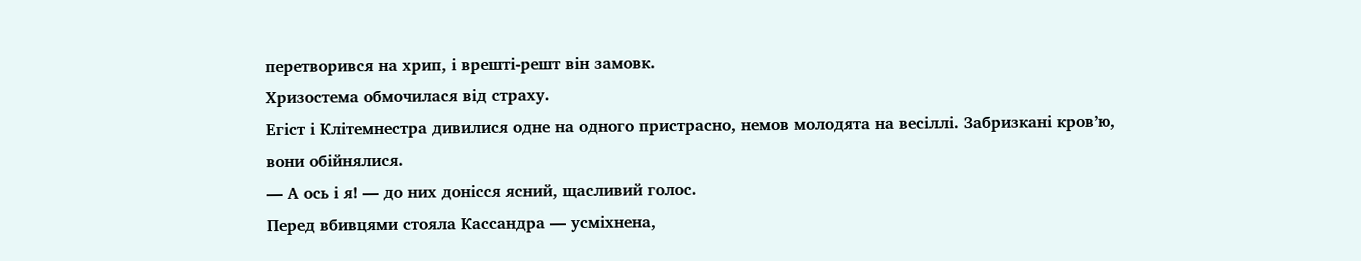перетворився на хрип, і врешті-решт він замовк.
Хризостема обмочилася від страху.
Егіст і Клітемнестра дивилися одне на одного пристрасно, немов молодята на весіллі. Забризкані кров’ю, вони обійнялися.
— А ось і я! — до них донісся ясний, щасливий голос.
Перед вбивцями стояла Кассандра — усміхнена,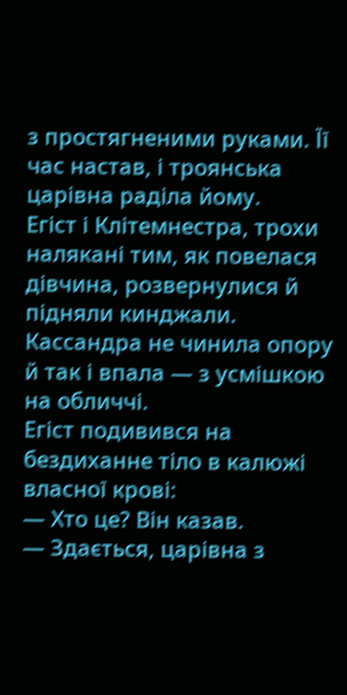з простягненими руками. Її час настав, і троянська царівна раділа йому.
Егіст і Клітемнестра, трохи налякані тим, як повелася дівчина, розвернулися й підняли кинджали. Кассандра не чинила опору й так і впала — з усмішкою на обличчі.
Егіст подивився на бездиханне тіло в калюжі власної крові:
— Хто це? Він казав.
— Здається, царівна з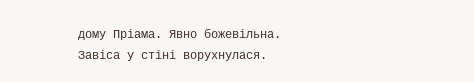дому Пріама. Явно божевільна.
Завіса у стіні ворухнулася.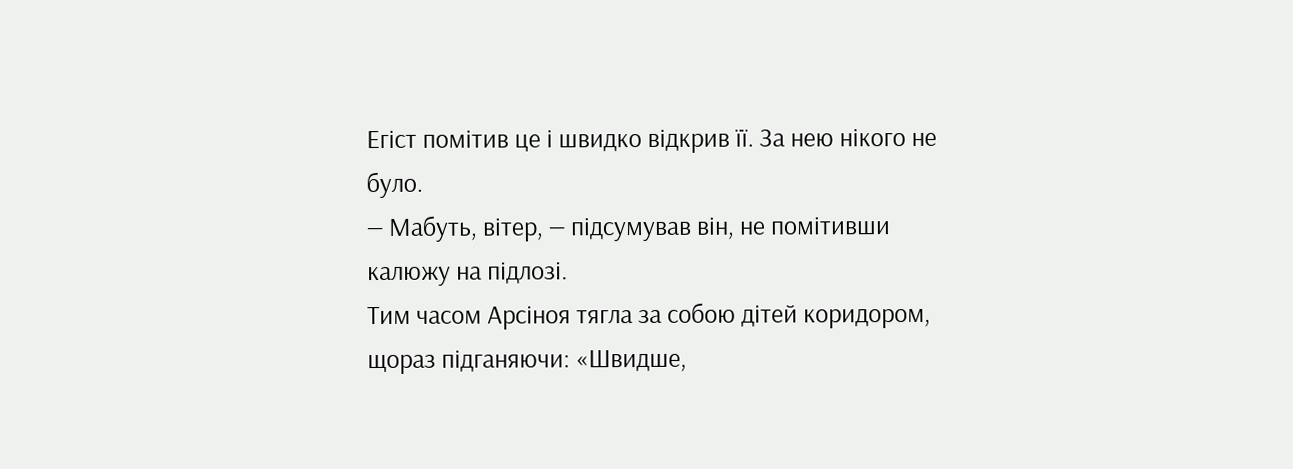Егіст помітив це і швидко відкрив її. За нею нікого не було.
— Мабуть, вітер, — підсумував він, не помітивши калюжу на підлозі.
Тим часом Арсіноя тягла за собою дітей коридором, щораз підганяючи: «Швидше,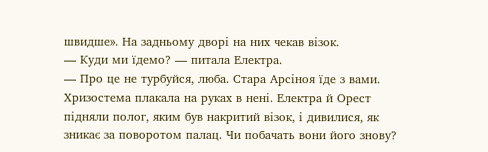швидше». На задньому дворі на них чекав візок.
— Куди ми їдемо? — питала Електра.
— Про це не турбуйся, люба. Стара Арсіноя їде з вами.
Хризостема плакала на руках в нені. Електра й Орест підняли полог, яким був накритий візок, і дивилися, як зникає за поворотом палац. Чи побачать вони його знову?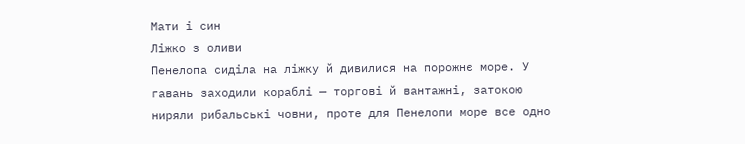Мати і син
Ліжко з оливи
Пенелопа сиділа на ліжку й дивилися на порожнє море. У гавань заходили кораблі — торгові й вантажні, затокою ниряли рибальські човни, проте для Пенелопи море все одно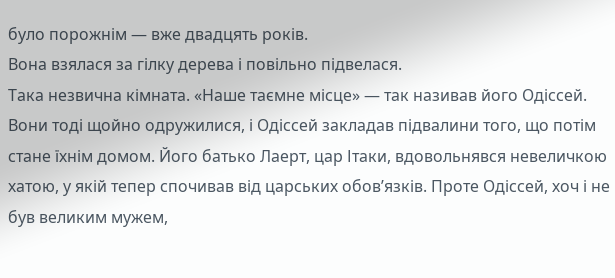було порожнім — вже двадцять років.
Вона взялася за гілку дерева і повільно підвелася.
Така незвична кімната. «Наше таємне місце» — так називав його Одіссей.
Вони тоді щойно одружилися, і Одіссей закладав підвалини того, що потім стане їхнім домом. Його батько Лаерт, цар Ітаки, вдовольнявся невеличкою хатою, у якій тепер спочивав від царських обов’язків. Проте Одіссей, хоч і не був великим мужем,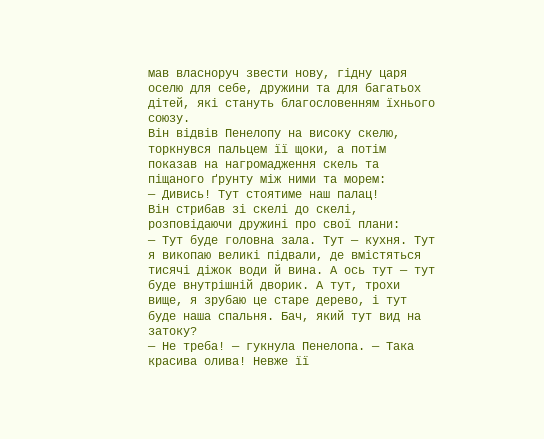мав власноруч звести нову, гідну царя оселю для себе, дружини та для багатьох дітей, які стануть благословенням їхнього союзу.
Він відвів Пенелопу на високу скелю, торкнувся пальцем її щоки, а потім показав на нагромадження скель та піщаного ґрунту між ними та морем:
— Дивись! Тут стоятиме наш палац!
Він стрибав зі скелі до скелі, розповідаючи дружині про свої плани:
— Тут буде головна зала. Тут — кухня. Тут я викопаю великі підвали, де вмістяться тисячі діжок води й вина. А ось тут — тут буде внутрішній дворик. А тут, трохи вище, я зрубаю це старе дерево, і тут буде наша спальня. Бач, який тут вид на затоку?
— Не треба! — гукнула Пенелопа. — Така красива олива! Невже її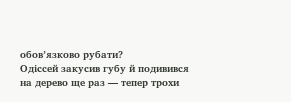обов’язково рубати?
Одіссей закусив губу й подивився на дерево ще раз — тепер трохи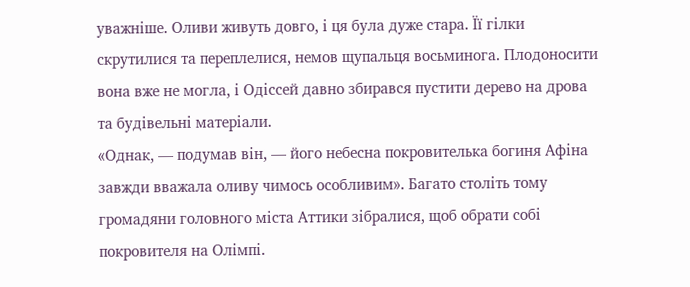уважніше. Оливи живуть довго, і ця була дуже стара. Її гілки скрутилися та переплелися, немов щупальця восьминога. Плодоносити вона вже не могла, і Одіссей давно збирався пустити дерево на дрова та будівельні матеріали.
«Однак, — подумав він, — його небесна покровителька богиня Афіна завжди вважала оливу чимось особливим». Багато століть тому громадяни головного міста Аттики зібралися, щоб обрати собі покровителя на Олімпі.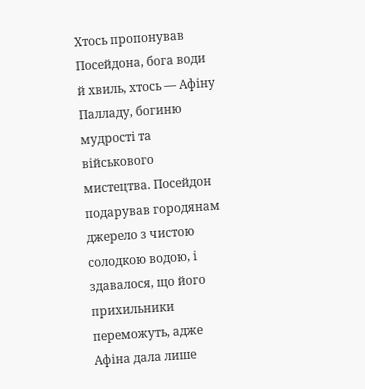Хтось пропонував Посейдона, бога води й хвиль, хтось — Афіну Палладу, богиню мудрості та військового мистецтва. Посейдон подарував городянам джерело з чистою солодкою водою, і здавалося, що його прихильники переможуть, адже Афіна дала лише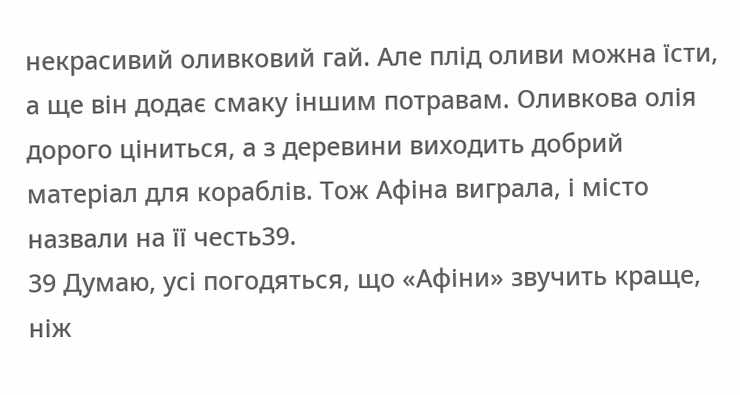некрасивий оливковий гай. Але плід оливи можна їсти, а ще він додає смаку іншим потравам. Оливкова олія дорого ціниться, а з деревини виходить добрий матеріал для кораблів. Тож Афіна виграла, і місто назвали на її честь39.
39 Думаю, усі погодяться, що «Афіни» звучить краще, ніж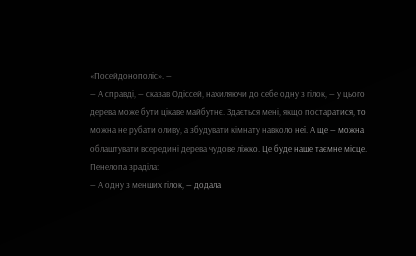«Посейдонополіс». —
— А справді, — сказав Одіссей, нахиляючи до себе одну з гілок, — у цього дерева може бути цікаве майбутнє. Здається мені, якщо постаратися, то можна не рубати оливу, а збудувати кімнату навколо неї. А ще — можна облаштувати всередині дерева чудове ліжко. Це буде наше таємне місце.
Пенелопа зраділа:
— А одну з менших гілок, — додала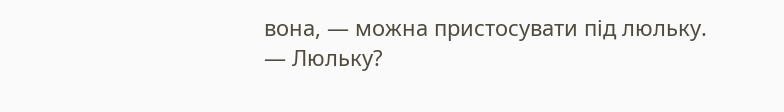вона, — можна пристосувати під люльку.
— Люльку?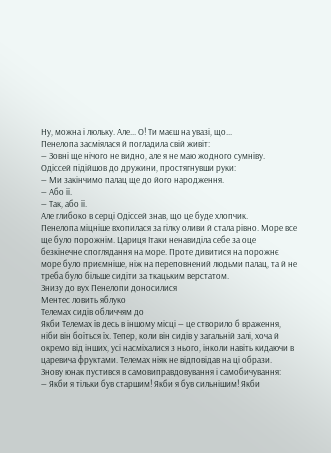Ну, можна і люльку. Але... О! Ти маєш на увазі, що...
Пенелопа засміялася й погладила свій живіт:
— Зовні ще нічого не видно, але я не маю жодного сумніву.
Одіссей підійшов до дружини, простягнувши руки:
— Ми закінчимо палац ще до його народження.
— Або її.
— Так, або її.
Але глибоко в серці Одіссей знав, що це буде хлопчик.
Пенелопа міцніше вхопилася за гілку оливи й стала рівно. Море все ще було порожнім. Цариця Ітаки ненавиділа себе за оце безкінечне споглядання на море. Проте дивитися на порожнє море було приємніше, ніж на переповнений людьми палац, та й не треба було більше сидіти за ткацьким верстатом.
Знизу до вух Пенелопи доносилися
Ментес ловить яблуко
Телемах сидів обличчям до
Якби Телемах їв десь в іншому місці — це створило б враження, ніби він боїться їх. Тепер, коли він сидів у загальній залі, хоча й окремо від інших, усі насміхалися з нього, інколи навіть кидаючи в царевича фруктами. Телемах ніяк не відповідав на ці образи.
Знову юнак пустився в самовиправдовування і самобичування:
— Якби я тільки був старшим! Якби я був сильнішим! Якби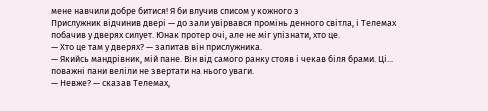мене навчили добре битися! Я би влучив списом у кожного з
Прислужник відчинив двері — до зали увірвався промінь денного світла, і Телемах побачив у дверях силует. Юнак протер очі, але не міг упізнати, хто це.
— Хто це там у дверях? — запитав він прислужника.
— Якийсь мандрівник, мій пане. Він від самого ранку стояв і чекав біля брами. Ці... поважні пани веліли не звертати на нього уваги.
— Невже? — сказав Телемах,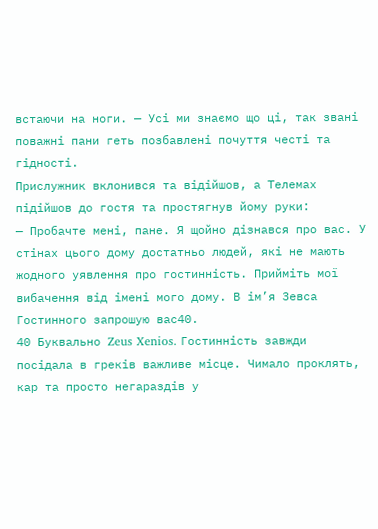встаючи на ноги. — Усі ми знаємо що ці, так звані поважні пани геть позбавлені почуття честі та гідності.
Прислужник вклонився та відійшов, а Телемах підійшов до гостя та простягнув йому руки:
— Пробачте мені, пане. Я щойно дізнався про вас. У стінах цього дому достатньо людей, які не мають жодного уявлення про гостинність. Прийміть мої вибачення від імені мого дому. В ім’я Зевса Гостинного запрошую вас40.
40 Буквально Zeus Xenios. Гостинність завжди посідала в греків важливе місце. Чимало проклять, кар та просто негараздів у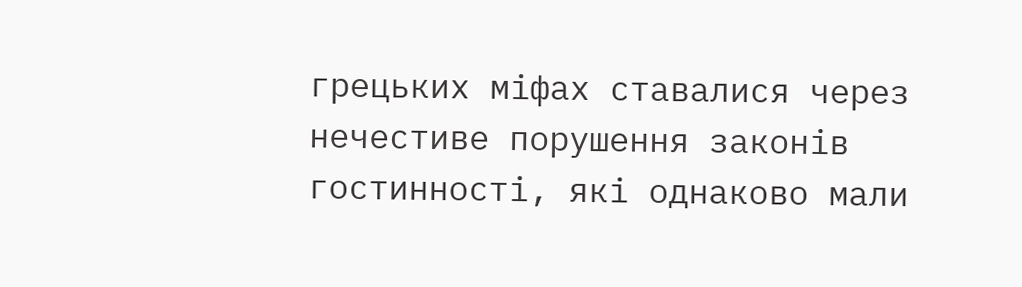грецьких міфах ставалися через нечестиве порушення законів гостинності, які однаково мали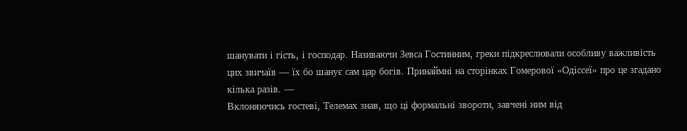шанувати і гість, і господар. Називаючи Зевса Гостинним, греки підкреслювали особливу важливість цих звичаїв — їх бо шанує сам цар богів. Принаймні на сторінках Гомерової «Одіссеї» про це згадано кілька разів. —
Вклоняючись гостеві, Телемах знав, що ці формальні звороти, завчені ним від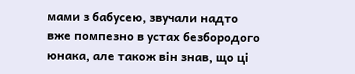мами з бабусею, звучали надто вже помпезно в устах безбородого юнака, але також він знав, що ці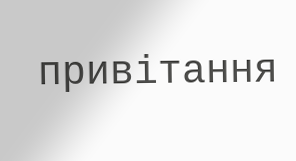привітання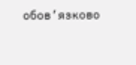обов’язково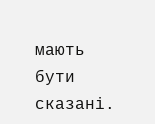мають бути сказані.